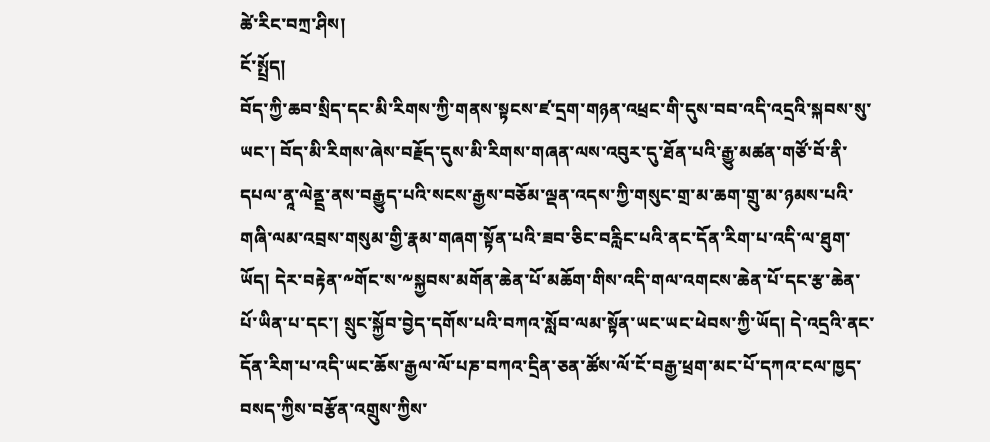ཚེ་རིང་བཀྲ་ཤིས།
ངོ་སྤྲོད།
བོད་ཀྱི་ཆབ་སྲིད་དང་མི་རིགས་ཀྱི་གནས་སྟངས་ཛ་དྲག་གཉན་འཕྲང་གི་དུས་བབ་འདི་འདྲའི་སྐབས་སུ་ཡང་། བོད་མི་རིགས་ཞེས་བརྗོད་དུས་མི་རིགས་གཞན་ལས་འབུར་དུ་ཐོན་པའི་རྒྱུ་མཚན་གཙོ་བོ་ནི་དཔལ་ནཱ་ལེནྡྲ་ནས་བརྒྱུད་པའི་སངས་རྒྱས་བཅོམ་ལྡན་འདས་ཀྱི་གསུང་གྲ་མ་ཆག་གྲུ་མ་ཉམས་པའི་གཞི་ལམ་འབྲས་གསུམ་གྱི་རྣམ་གཞག་སྟོན་པའི་ཟབ་ཅིང་བརླིང་པའི་ནང་དོན་རིག་པ་འདི་ལ་ཐུག་ཡོད། དེར་བརྟེན་༸གོང་ས་༸སྐྱབས་མགོན་ཆེན་པོ་མཆོག་གིས་འདི་གལ་འགངས་ཆེན་པོ་དང་རྩ་ཆེན་པོ་ཡིན་པ་དང་། སྲུང་སྐྱོབ་བྱེད་དགོས་པའི་བཀའ་སློབ་ལམ་སྟོན་ཡང་ཡང་ཕེབས་ཀྱི་ཡོད། དེ་འདྲའི་ནང་དོན་རིག་པ་འདི་ཡང་ཆོས་རྒྱལ་ལོ་པཎ་བཀའ་དྲིན་ཅན་ཚོས་ལོ་ངོ་བརྒྱ་ཕྲག་མང་པོ་དཀའ་ངལ་ཁྱད་བསད་ཀྱིས་བརྩོན་འགྲུས་ཀྱིས་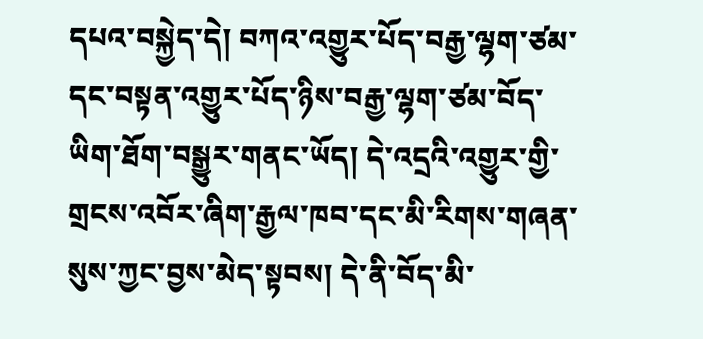དཔའ་བསྐྱེད་དེ། བཀའ་འགྱུར་པོད་བརྒྱ་ལྷག་ཙམ་དང་བསྟན་འགྱུར་པོད་ཉིས་བརྒྱ་ལྷག་ཙམ་བོད་ཡིག་ཐོག་བསྒྱུར་གནང་ཡོད། དེ་འདྲའི་འགྱུར་གྱི་གྲངས་འབོར་ཞིག་རྒྱལ་ཁབ་དང་མི་རིགས་གཞན་སུས་ཀྱང་བྱས་མེད་སྟབས། དེ་ནི་བོད་མི་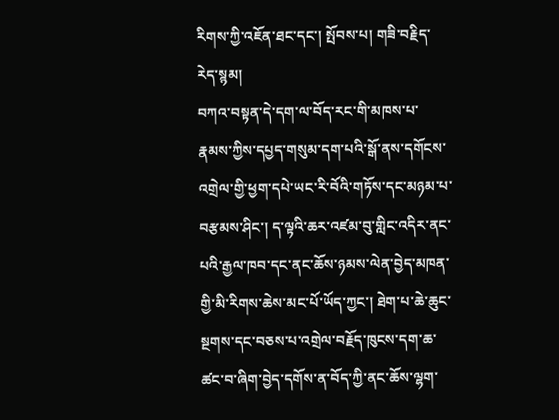རིགས་ཀྱི་འཇོན་ཐང་དང་། སྤོབས་པ། གཟི་བརྗིད་རེད་སྙམ།
བཀའ་བསྟན་དེ་དག་ལ་བོད་རང་གི་མཁས་པ་རྣམས་ཀྱིས་དཔྱད་གསུམ་དག་པའི་སྒོ་ནས་དགོངས་འགྲེལ་གྱི་ཕྱག་དཔེ་ཡང་རི་བོའི་གཏོས་དང་མཉམ་པ་བརྩམས་ཤིང་། ད་ལྟའི་ཆར་འཛམ་བུ་གླིང་འདིར་ནང་པའི་རྒྱལ་ཁབ་དང་ནང་ཆོས་ཉམས་ལེན་བྱེད་མཁན་གྱི་མི་རིགས་ཆེས་མང་པོ་ཡོད་ཀྱང་། ཐེག་པ་ཆེ་ཆུང་སྔགས་དང་བཅས་པ་འགྲེལ་བརྗོད་ཁུངས་དག་ཆ་ཚང་བ་ཞིག་བྱེད་དགོས་ན་བོད་ཀྱི་ནང་ཆོས་ལྷག་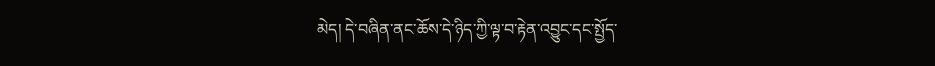མེད། དེ་བཞིན་ནང་ཆོས་དེ་ཉིད་ཀྱི་ལྟ་བ་རྟེན་འབྱུང་དང་སྤྱོད་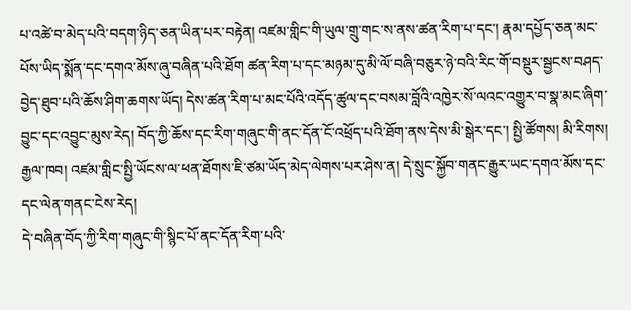པ་འཚེ་བ་མེད་པའི་བདག་ཉིད་ཅན་ཡིན་པར་བརྟེན། འཛམ་གླིང་གི་ཡུལ་གྲུ་གང་ས་ནས་ཚན་རིག་པ་དང་། རྣམ་དཔྱོད་ཅན་མང་པོས་ཡིད་སྨོན་དང་དགའ་མོས་ཞུ་བཞིན་པའི་ཐོག ཚན་རིག་པ་དང་མཉམ་དུ་མི་ལོ་བཞི་བཅུར་ཉེ་བའི་རིང་གོ་བསྡུར་སྦྱངས་བཤད་བྱེད་ཐུབ་པའི་ཆོས་ཤིག་ཆགས་ཡོད། དེས་ཚན་རིག་པ་མང་པོའི་འདོད་ཚུལ་དང་བསམ་བློའི་འཁྱེར་སོ་ལའང་འགྱུར་བ་སྣ་མང་ཞིག་བྱུང་དང་འབྱུང་མུས་རེད། བོད་ཀྱི་ཆོས་དང་རིག་གཞུང་གི་ནང་དོན་ངོ་འཕྲོད་པའི་ཐོག་ནས་དེས་མི་སྒེར་དང་། སྤྱི་ཚོགས། མི་རིགས། རྒྱལ་ཁབ། འཛམ་གླིང་སྤྱི་ཡོངས་ལ་ཕན་ཐོགས་ཇི་ཙམ་ཡོད་མེད་ལེགས་པར་ཤེས་ན། དེ་སྲུང་སྐྱོབ་གནང་རྒྱུར་ཡང་དགའ་མོས་དང་དང་ལེན་གནང་ངེས་རེད།
དེ་བཞིན་བོད་ཀྱི་རིག་གཞུང་གི་སྙིང་པོ་ནང་དོན་རིག་པའི་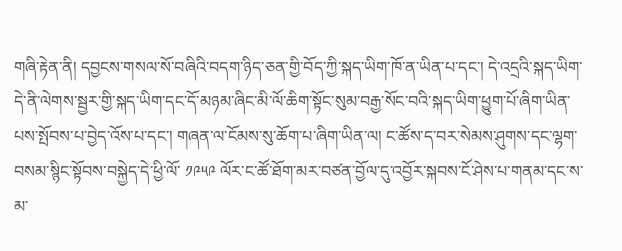གཞི་རྟེན་ནི། དབྱངས་གསལ་སོ་བཞིའི་བདག་ཉིད་ཅན་གྱི་བོད་ཀྱི་སྐད་ཡིག་ཁོ་ན་ཡིན་པ་དང་། དེ་འདྲའི་སྐད་ཡིག་དེ་ནི་ལེགས་སྦྱར་གྱི་སྐད་ཡིག་དང་དོ་མཉམ་ཞིང་མི་ལོ་ཆིག་སྟོང་སུམ་བརྒྱ་སོང་བའི་སྐད་ཡིག་ཕྱུག་པོ་ཞིག་ཡིན་པས་སྤོབས་པ་བྱེད་འོས་པ་དང་། གཞན་ལ་ངོམས་སུ་ཆོག་པ་ཞིག་ཡིན་ལ། ང་ཚོས་ད་བར་སེམས་ཤུགས་དང་ལྷག་བསམ་སྙིང་སྟོབས་བསྐྱེད་དེ་ཕྱི་ལོ་ ༡༩༥༩ ལོར་ང་ཚོ་ཐོག་མར་བཙན་བྱོལ་དུ་འབྱོར་སྐབས་ངོ་ཤེས་པ་གནམ་དང་ས་མ་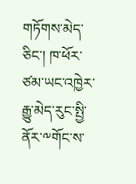གཏོགས་མེད་ཅིང་། ཁ་ཕོར་ཙམ་ཡང་འཁྱེར་རྒྱུ་མེད་རུང་སྤྱི་ནོར་༸གོང་ས་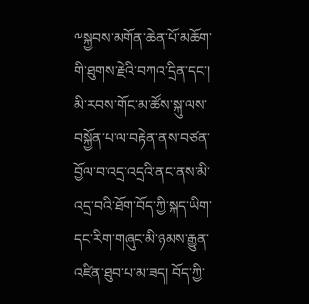༸སྐྱབས་མགོན་ཆེན་པོ་མཆོག་གི་ཐུགས་རྗེའི་བཀའ་དྲིན་དང་། མི་རབས་གོང་མ་ཚོས་སྐུ་ལས་བསྐྱོན་པ་ལ་བརྟེན་ནས་བཙན་བྱོལ་བ་འདྲ་འདྲའི་ནང་ནས་མི་འདྲ་བའི་ཐོག་བོད་ཀྱི་སྐད་ཡིག་དང་རིག་གཞུང་མི་ཉམས་རྒྱུན་འཛིན་ཐུབ་པ་མ་ཟད། བོད་ཀྱི་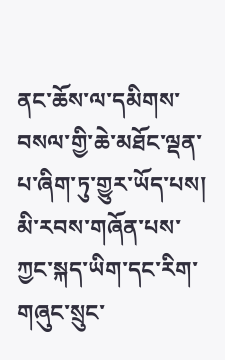ནང་ཆོས་ལ་དམིགས་བསལ་གྱི་ཆེ་མཐོང་ལྡན་པ་ཞིག་ཏུ་གྱུར་ཡོད་པས། མི་རབས་གཞོན་པས་ཀྱང་སྐད་ཡིག་དང་རིག་གཞུང་སྲུང་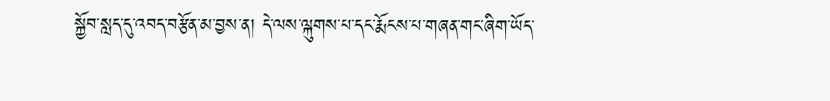སྐྱོབ་སླད་དུ་འབད་བརྩོན་མ་བྱས་ན། དེ་ལས་ལྐུགས་པ་དང་རྨོངས་པ་གཞན་གང་ཞིག་ཡོད་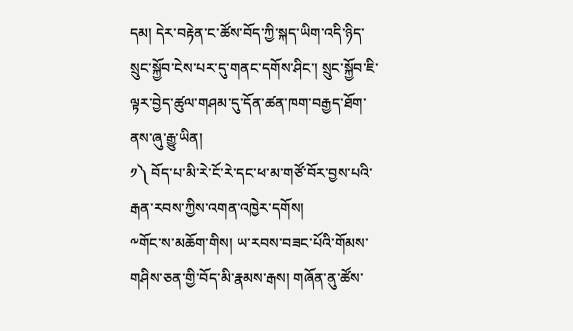དམ། དེར་བརྟེན་ང་ཚོས་བོད་ཀྱི་སྐད་ཡིག་འདི་ཉིད་སྲུང་སྐྱོབ་ངེས་པར་དུ་གནང་དགོས་ཤིང་། སྲུང་སྐྱོབ་ཇི་ལྟར་བྱེད་ཚུལ་གཤམ་དུ་དོན་ཚན་ཁག་བརྒྱད་ཐོག་ནས་ཞུ་རྒྱུ་ཡིན།
༡༽ བོད་པ་མི་རེ་ངོ་རེ་དང་ཕ་མ་གཙོ་བོར་བྱས་པའི་རྒན་རབས་ཀྱིས་འགན་འཁྱེར་དགོས།
༸གོང་ས་མཆོག་གིས། ཡ་རབས་བཟང་པོའི་གོམས་གཤིས་ཅན་གྱི་བོད་མི་རྣམས་རྒས། གཞོན་ནུ་ཚོས་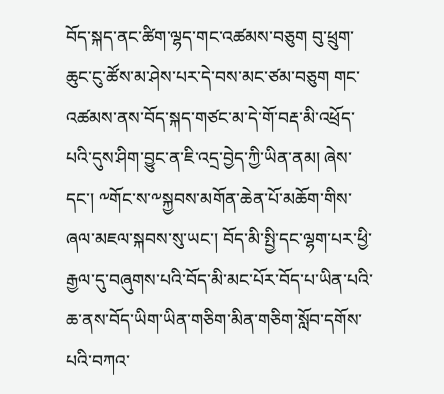བོད་སྐད་ནང་ཚིག་ལྷད་གང་འཚམས་བཅུག བུ་ཕྲུག་ཆུང་ངུ་ཚོས་མ་ཤེས་པར་དེ་བས་མང་ཙམ་བཅུག གང་འཚམས་ནས་བོད་སྐད་གཙང་མ་དེ་གོ་བརྡ་མི་འཕྲོད་པའི་དུས་ཤིག་བྱུང་ན་ཇི་འདྲ་བྱེད་ཀྱི་ཡིན་ནམ། ཞེས་དང་། ༸གོང་ས་༸སྐྱབས་མགོན་ཆེན་པོ་མཆོག་གིས་ཞལ་མཇལ་སྐབས་སུ་ཡང་། བོད་མི་སྤྱི་དང་ལྷག་པར་ཕྱི་རྒྱལ་དུ་བཞུགས་པའི་བོད་མི་མང་པོར་བོད་པ་ཡིན་པའི་ཆ་ནས་བོད་ཡིག་ཡིན་གཅིག་མིན་གཅིག་སློབ་དགོས་པའི་བཀའ་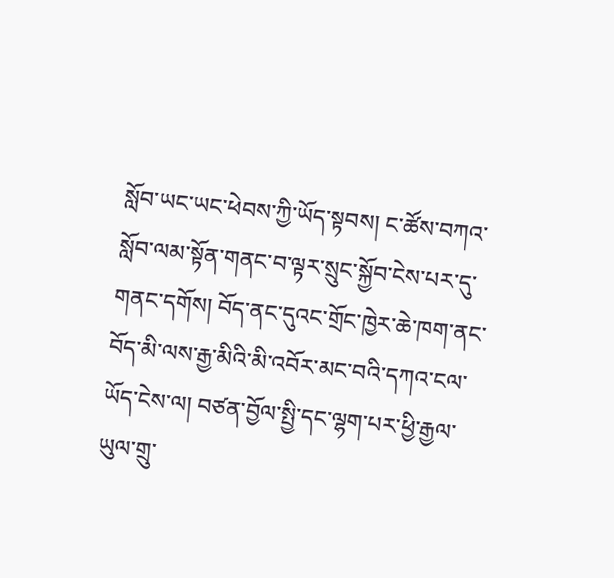སློབ་ཡང་ཡང་ཕེབས་ཀྱི་ཡོད་སྟབས། ང་ཚོས་བཀའ་སློབ་ལམ་སྟོན་གནང་བ་ལྟར་སྲུང་སྐྱོབ་ངེས་པར་དུ་གནང་དགོས། བོད་ནང་དུའང་གྲོང་ཁྱེར་ཆེ་ཁག་ནང་བོད་མི་ལས་རྒྱ་མིའི་མི་འབོར་མང་བའི་དཀའ་ངལ་ཡོད་ངེས་ལ། བཙན་བྱོལ་སྤྱི་དང་ལྷག་པར་ཕྱི་རྒྱལ་ཡུལ་གྲུ་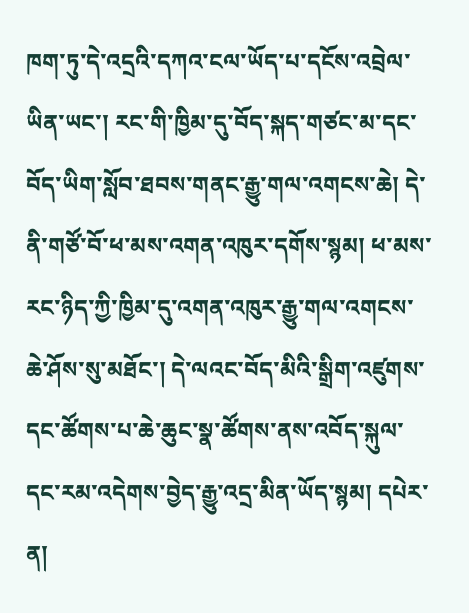ཁག་ཏུ་དེ་འདྲའི་དཀའ་ངལ་ཡོད་པ་དངོས་འབྲེལ་ཡིན་ཡང་། རང་གི་ཁྱིམ་དུ་བོད་སྐད་གཙང་མ་དང་བོད་ཡིག་སློབ་ཐབས་གནང་རྒྱུ་གལ་འགངས་ཆེ། དེ་ནི་གཙོ་བོ་ཕ་མས་འགན་འཁུར་དགོས་སྙམ། ཕ་མས་རང་ཉིད་ཀྱི་ཁྱིམ་དུ་འགན་འཁུར་རྒྱུ་གལ་འགངས་ཆེ་ཤོས་སུ་མཐོང་། དེ་ལའང་བོད་མིའི་སྒྲིག་འཛུགས་དང་ཚོགས་པ་ཆེ་ཆུང་སྣ་ཚོགས་ནས་འབོད་སྐུལ་དང་རམ་འདེགས་བྱེད་རྒྱུ་འདྲ་མིན་ཡོད་སྙམ། དཔེར་ན།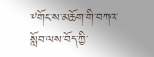༸གོང་ས་མཆོག་གི་བཀའ་སློབ་ལས་བོད་ཀྱི་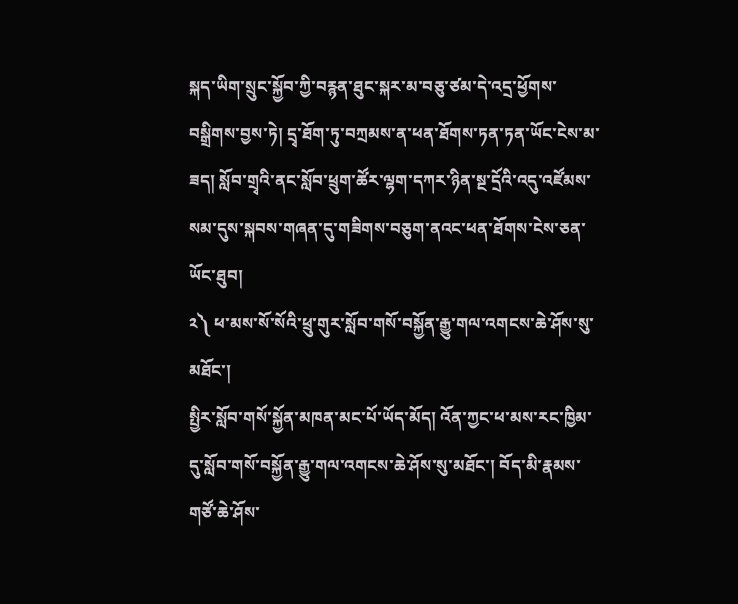སྐད་ཡིག་སྲུང་སྐྱོབ་ཀྱི་བརྙན་ཐུང་སྐར་མ་བཅུ་ཙམ་དེ་འདྲ་ཕྱོགས་བསྒྲིགས་བྱས་ཏེ། དྲྭ་ཐོག་ཏུ་བཀྲམས་ན་ཕན་ཐོགས་ཏན་ཏན་ཡོང་ངེས་མ་ཟད། སློབ་གྲྭའི་ནང་སློབ་ཕྲུག་ཚོར་ལྷག་དཀར་ཉིན་སྔ་དྲོའི་འདུ་འཛོམས་སམ་དུས་སྐབས་གཞན་དུ་གཟིགས་བཅུག་ནའང་ཕན་ཐོགས་ངེས་ཅན་ཡོང་ཐུབ།
༢༽ ཕ་མས་སོ་སོའི་ཕྲུ་གུར་སློབ་གསོ་བསྐྱོན་རྒྱུ་གལ་འགངས་ཆེ་ཤོས་སུ་མཐོང་།
སྤྱིར་སློབ་གསོ་སྐྱོན་མཁན་མང་པོ་ཡོད་མོད། འོན་ཀྱང་ཕ་མས་རང་ཁྱིམ་དུ་སློབ་གསོ་བསྐྱོན་རྒྱུ་གལ་འགངས་ཆེ་ཤོས་སུ་མཐོང་། བོད་མི་རྣམས་གཙོ་ཆེ་ཤོས་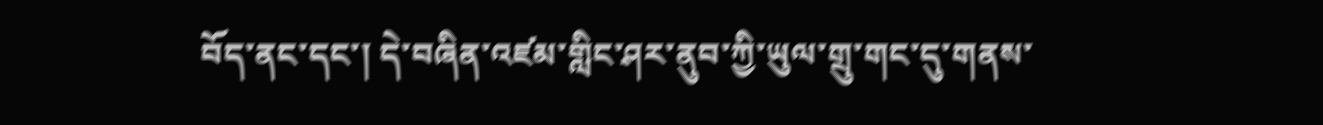བོད་ནང་དང་། དེ་བཞིན་འཛམ་གླིང་ཤར་ནུབ་ཀྱི་ཡུལ་གྲུ་གང་དུ་གནས་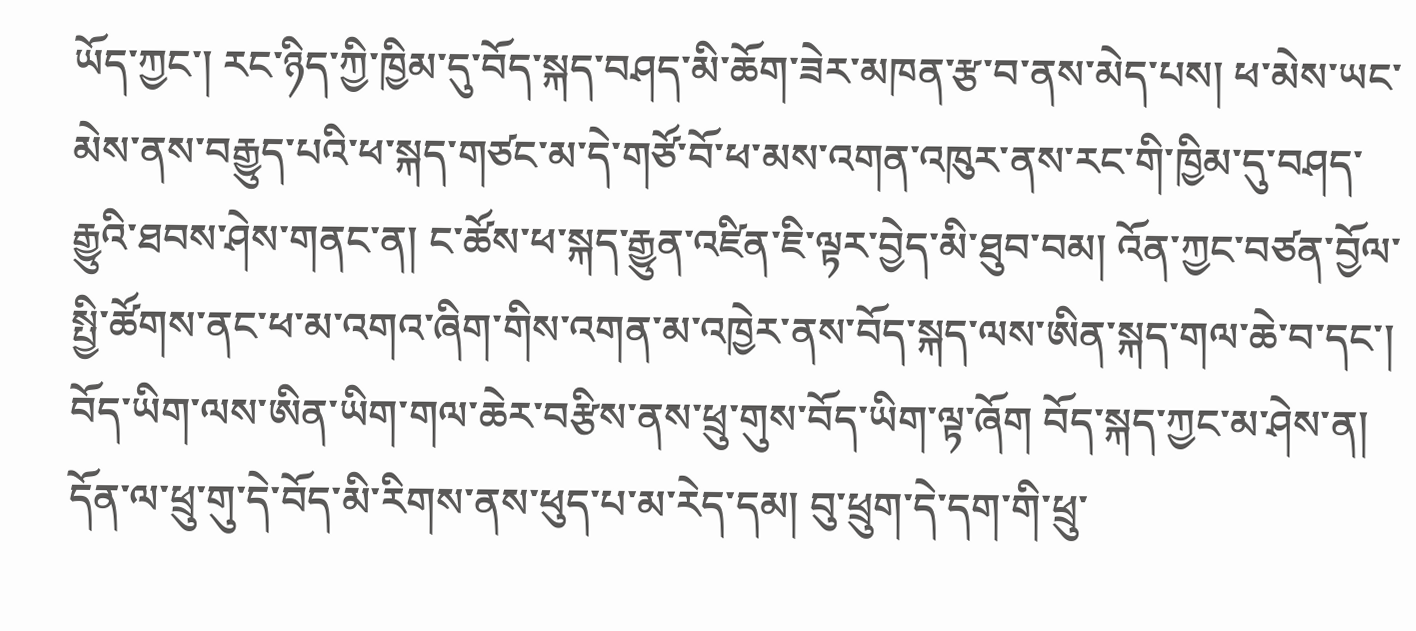ཡོད་ཀྱང་། རང་ཉིད་ཀྱི་ཁྱིམ་དུ་བོད་སྐད་བཤད་མི་ཆོག་ཟེར་མཁན་རྩ་བ་ནས་མེད་པས། ཕ་མེས་ཡང་མེས་ནས་བརྒྱུད་པའི་ཕ་སྐད་གཙང་མ་དེ་གཙོ་བོ་ཕ་མས་འགན་འཁུར་ནས་རང་གི་ཁྱིམ་དུ་བཤད་རྒྱུའི་ཐབས་ཤེས་གནང་ན། ང་ཚོས་ཕ་སྐད་རྒྱུན་འཛིན་ཇི་ལྟར་བྱེད་མི་ཐུབ་བམ། འོན་ཀྱང་བཙན་བྱོལ་སྤྱི་ཚོགས་ནང་ཕ་མ་འགའ་ཞིག་གིས་འགན་མ་འཁྱེར་ནས་བོད་སྐད་ལས་ཨིན་སྐད་གལ་ཆེ་བ་དང་། བོད་ཡིག་ལས་ཨིན་ཡིག་གལ་ཆེར་བརྩིས་ནས་ཕྲུ་གུས་བོད་ཡིག་ལྟ་ཞོག བོད་སྐད་ཀྱང་མ་ཤེས་ན། དོན་ལ་ཕྲུ་གུ་དེ་བོད་མི་རིགས་ནས་ཕུད་པ་མ་རེད་དམ། བུ་ཕྲུག་དེ་དག་གི་ཕྲུ་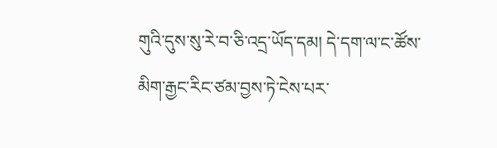གུའི་དུས་སུ་རེ་བ་ཅི་འདྲ་ཡོད་དམ། དེ་དག་ལ་ང་ཚོས་མིག་རྒྱང་རིང་ཙམ་བྱས་ཏེ་ངེས་པར་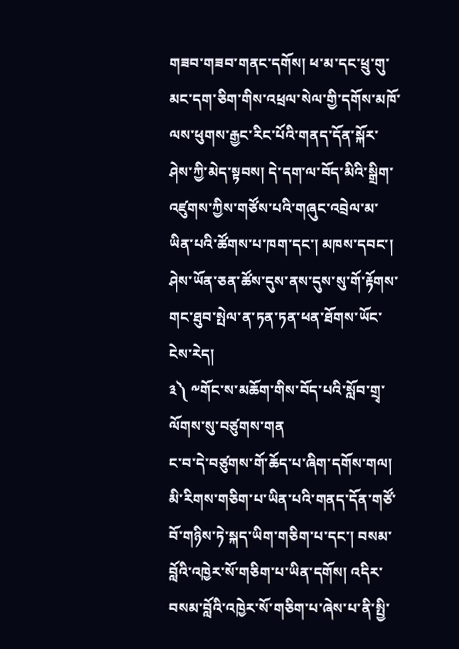གཟབ་གཟབ་གནང་དགོས། ཕ་མ་དང་ཕྲུ་གུ་མང་དག་ཅིག་གིས་འཕྲལ་སེལ་གྱི་དགོས་མཁོ་ལས་ཕུགས་རྒྱང་རིང་པོའི་གནད་དོན་སྐོར་ཤེས་ཀྱི་མེད་སྟབས། དེ་དག་ལ་བོད་མིའི་སྒྲིག་འཛུགས་ཀྱིས་གཙོས་པའི་གཞུང་འབྲེལ་མ་ཡིན་པའི་ཚོགས་པ་ཁག་དང་། མཁས་དབང་། ཤེས་ཡོན་ཅན་ཚོས་དུས་ནས་དུས་སུ་གོ་རྟོགས་གང་ཐུབ་སྤེལ་ན་ཏན་ཏན་ཕན་ཐོགས་ཡོང་ངེས་རེད།
༣༽ ༸གོང་ས་མཆོག་གིས་བོད་པའི་སློབ་གྲྭ་ལོགས་སུ་བཙུགས་གན
ང་བ་དེ་བཙུགས་གོ་ཆོད་པ་ཞིག་དགོས་གལ།
མི་རིགས་གཅིག་པ་ཡིན་པའི་གནད་དོན་གཙོ་བོ་གཉིས་ཏེ་སྐད་ཡིག་གཅིག་པ་དང་། བསམ་བློའི་འཁྱེར་སོ་གཅིག་པ་ཡིན་དགོས། འདིར་བསམ་བློའི་འཁྱེར་སོ་གཅིག་པ་ཞེས་པ་ནི་སྤྱི་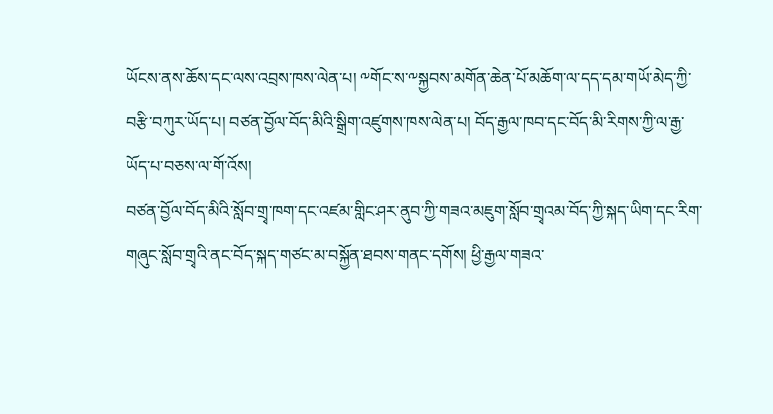ཡོངས་ནས་ཆོས་དང་ལས་འབྲས་ཁས་ལེན་པ། ༸གོང་ས་༸སྐྱབས་མགོན་ཆེན་པོ་མཆོག་ལ་དད་དམ་གཡོ་མེད་ཀྱི་བརྩི་བཀུར་ཡོད་པ། བཙན་བྱོལ་བོད་མིའི་སྒྲིག་འཛུགས་ཁས་ལེན་པ། བོད་རྒྱལ་ཁབ་དང་བོད་མི་རིགས་ཀྱི་ལ་རྒྱ་ཡོད་པ་བཅས་ལ་གོ་འོས།
བཙན་བྱོལ་བོད་མིའི་སློབ་གྲྭ་ཁག་དང་འཛམ་གླིང་ཤར་ནུབ་ཀྱི་གཟའ་མཇུག་སློབ་གྲྭའམ་བོད་ཀྱི་སྐད་ཡིག་དང་རིག་གཞུང་སློབ་གྲྭའི་ནང་བོད་སྐད་གཙང་མ་བསྐྱོན་ཐབས་གནང་དགོས། ཕྱི་རྒྱལ་གཟའ་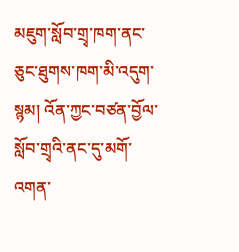མཇུག་སློབ་གྲྭ་ཁག་ནང་ཅུང་ཐུགས་ཁག་མི་འདུག་སྙམ། འོན་ཀྱང་བཙན་བྱོལ་སློབ་གྲྭའི་ནང་དུ་མགོ་འགན་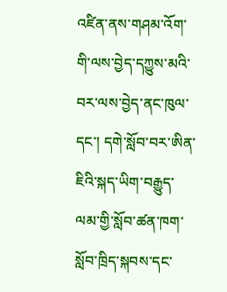འཛིན་ནས་གཤམ་འོག་གི་ལས་བྱེད་དཀྱུས་མའི་བར་ལས་བྱེད་ནང་ཁུལ་དང་། དགེ་སློབ་བར་ཨིན་ཇིའི་སྐད་ཡིག་བརྒྱུད་ལམ་གྱི་སློབ་ཚན་ཁག་སློབ་ཁྲིད་སྐབས་དང་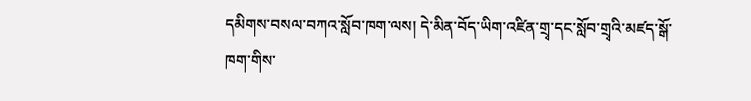དམིགས་བསལ་བཀའ་སློབ་ཁག་ལས། དེ་མིན་བོད་ཡིག་འཛིན་གྲྭ་དང་སློབ་གྲྭའི་མཛད་སྒོ་ཁག་གིས་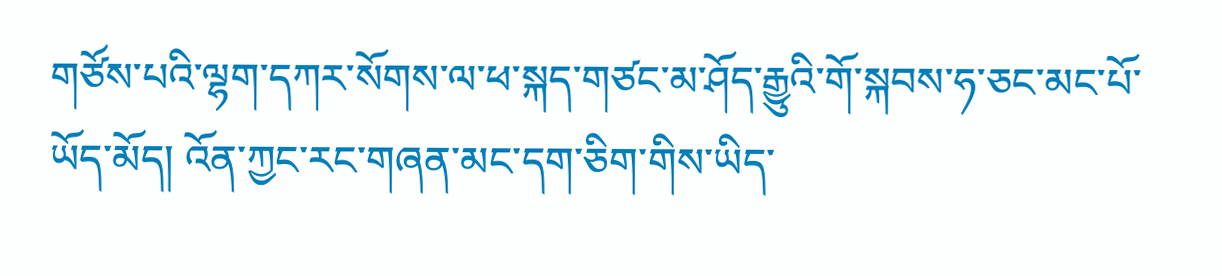གཙོས་པའི་ལྷག་དཀར་སོགས་ལ་ཕ་སྐད་གཙང་མ་ཤོད་རྒྱུའི་གོ་སྐབས་ཧ་ཅང་མང་པོ་ཡོད་མོད། འོན་ཀྱང་རང་གཞན་མང་དག་ཅིག་གིས་ཡིད་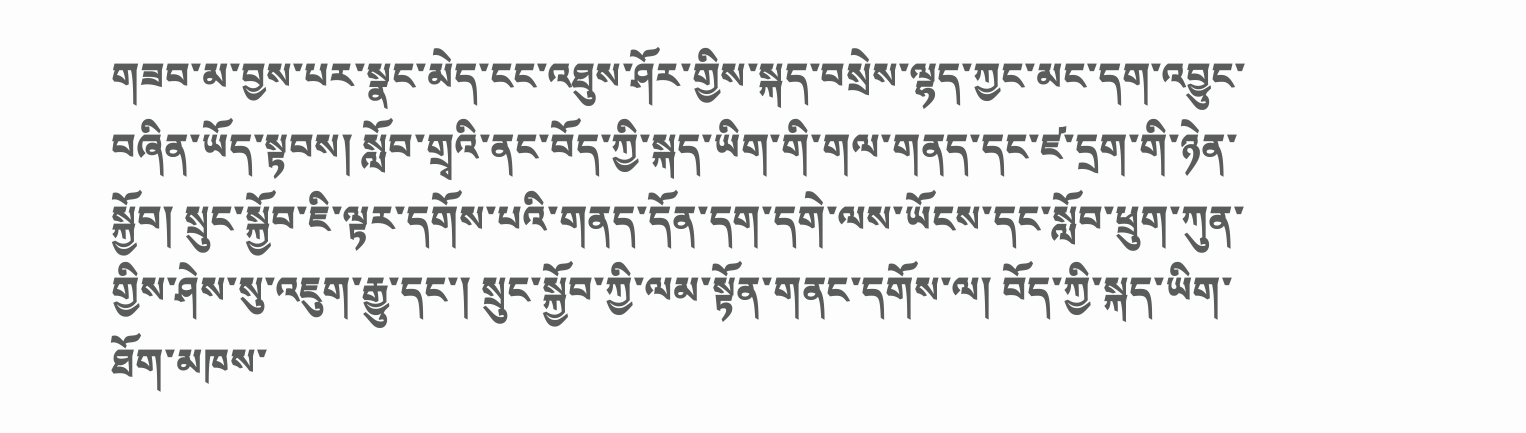གཟབ་མ་བྱས་པར་སྣང་མེད་ངང་འཐུས་ཤོར་གྱིས་སྐད་བསྲེས་ལྷད་ཀྱང་མང་དག་འབྱུང་བཞིན་ཡོད་སྟབས། སློབ་གྲྭའི་ནང་བོད་ཀྱི་སྐད་ཡིག་གི་གལ་གནད་དང་ཛ་དྲག་གི་ཉེན་སྐྱོབ། སྲུང་སྐྱོབ་ཇི་ལྟར་དགོས་པའི་གནད་དོན་དག་དགེ་ལས་ཡོངས་དང་སློབ་ཕྲུག་ཀུན་གྱིས་ཤེས་སུ་འཇུག་རྒྱུ་དང་། སྲུང་སྐྱོབ་ཀྱི་ལམ་སྟོན་གནང་དགོས་ལ། བོད་ཀྱི་སྐད་ཡིག་ཐོག་མཁས་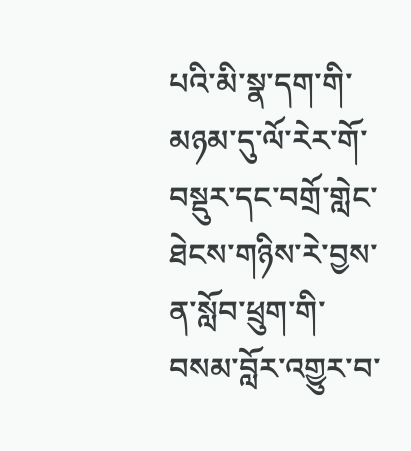པའི་མི་སྣ་དག་གི་མཉམ་དུ་ལོ་རེར་གོ་བསྡུར་དང་བགྲོ་གླེང་ཐེངས་གཉིས་རེ་བྱས་ན་སློབ་ཕྲུག་གི་བསམ་བློར་འགྱུར་བ་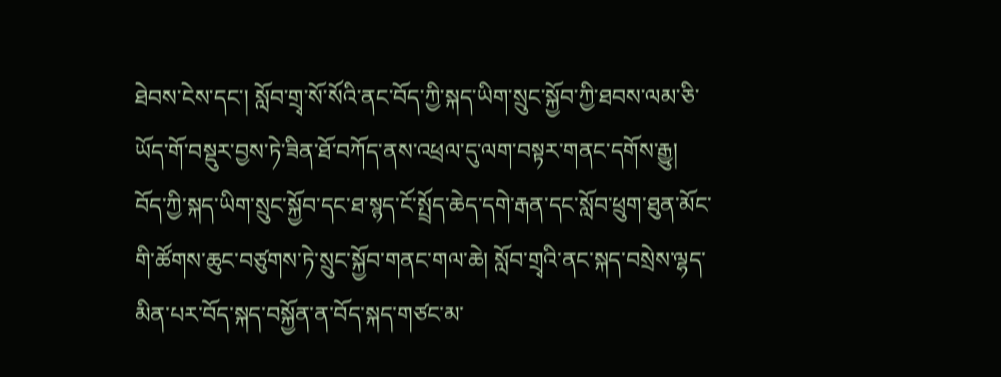ཐེབས་ངེས་དང་། སློབ་གྲྭ་སོ་སོའི་ནང་བོད་ཀྱི་སྐད་ཡིག་སྲུང་སྐྱོབ་ཀྱི་ཐབས་ལམ་ཅི་ཡོད་གོ་བསྡུར་བྱས་ཏེ་ཟིན་ཐོ་བཀོད་ནས་འཕྲལ་དུ་ལག་བསྟར་གནང་དགོས་རྒྱུ།
བོད་ཀྱི་སྐད་ཡིག་སྲུང་སྐྱོབ་དང་ཐ་སྙད་ངོ་སྤྲོད་ཆེད་དགེ་རྒན་དང་སློབ་ཕྲུག་ཐུན་མོང་གི་ཚོགས་ཆུང་བཙུགས་ཏེ་སྲུང་སྐྱོབ་གནང་གལ་ཆེ། སློབ་གྲྭའི་ནང་སྐད་བསྲེས་ལྷད་མིན་པར་བོད་སྐད་བསྐྱོན་ན་བོད་སྐད་གཙང་མ་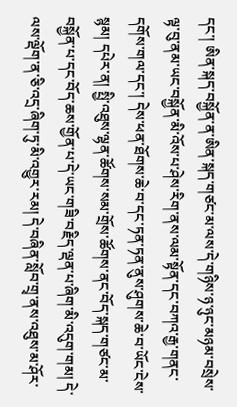དང་། ཨིན་སྐད་བསྐྱོན་ན་ཨིན་སྐད་གཙང་མ་ལས་དེ་གཉིས་ཉ་ཉུང་མཉམ་བསྲེས་ལྟ་བུ་ནམ་ཡང་བསྐྱོན་མི་འོས་པ་ཤེས་རིག་ནས་ལམ་སྟོན་དང་བཀའ་རྒྱ་གནང་དགོས་གལ་དང་། དེས་ཕན་ཐོགས་ཆེ་བ་དང་ཏན་ཏན་ནུས་ཤུགས་ཆེ་བ་ཡོང་ངེས་སྙམ། དཔེར་ན། སྤྱི་འཐུས་ལྷན་ཚོགས་སམ་གྲོས་ཚོགས་ནང་བོད་སྐད་གཙང་མ་བསྐྱོན་པ་དང་བོད་ཆས་གྱོན་པ་དེ་ཡང་གཟི་བརྗིད་ལྡན་པ་ཞིག་མི་འདུག་གམ། དེ་ལས་ལྡོག་ན་ཅི་འདྲ་ཞིག་ཏུ་མི་འགྱུར་རམ། དེ་བཞིན་སློབ་གྲྭ་ནས་འཐུས་མ་ཤོར་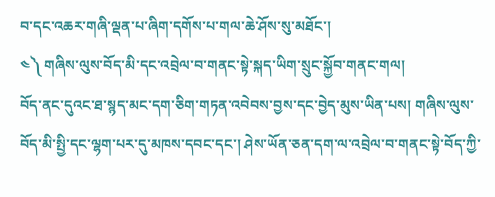བ་དང་འཆར་གཞི་ལྡན་པ་ཞིག་དགོས་པ་གལ་ཆེ་ཤོས་སུ་མཐོང་།
༤༽ གཞིས་ལུས་བོད་མི་དང་འབྲེལ་བ་གནང་སྟེ་སྐད་ཡིག་སྲུང་སྐྱོབ་གནང་གལ།
བོད་ནང་དུའང་ཐ་སྙད་མང་དག་ཅིག་གཏན་འབེབས་བྱས་དང་བྱེད་མུས་ཡིན་པས། གཞིས་ལུས་བོད་མི་སྤྱི་དང་ལྷག་པར་དུ་མཁས་དབང་དང་། ཤེས་ཡོན་ཅན་དག་ལ་འབྲེལ་བ་གནང་སྟེ་བོད་ཀྱི་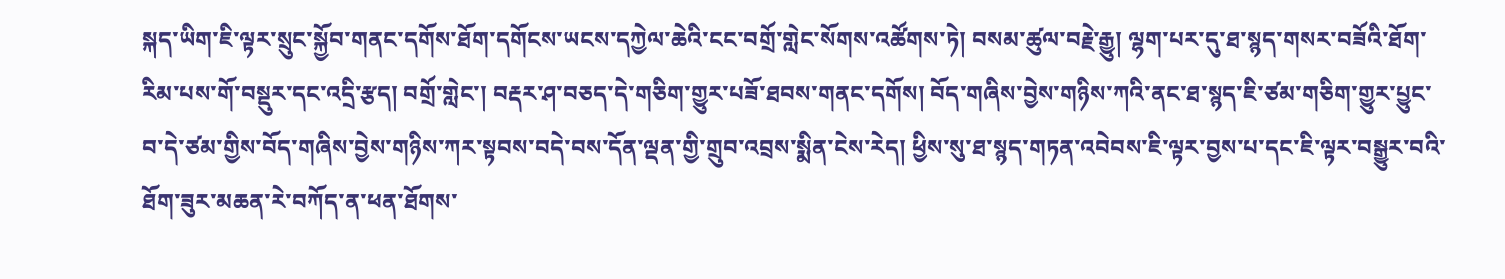སྐད་ཡིག་ཇི་ལྟར་སྲུང་སྐྱོབ་གནང་དགོས་ཐོག་དགོངས་ཡངས་དཀྱེལ་ཆེའི་ངང་བགྲོ་གླེང་སོགས་འཚོགས་ཏེ། བསམ་ཚུལ་བརྗེ་རྒྱུ། ལྷག་པར་དུ་ཐ་སྙད་གསར་བཟོའི་ཐོག་རིམ་པས་གོ་བསྡུར་དང་འདྲི་རྩད། བགྲོ་གླེང་། བརྡར་ཤ་བཅད་དེ་གཅིག་གྱུར་པཟོ་ཐབས་གནང་དགོས། བོད་གཞིས་བྱེས་གཉིས་ཀའི་ནང་ཐ་སྙད་ཇི་ཙམ་གཅིག་གྱུར་པྱུང་བ་དེ་ཙམ་གྱིས་བོད་གཞིས་བྱེས་གཉིས་ཀར་སྟབས་བདེ་བས་དོན་ལྡན་གྱི་གྲུབ་འབྲས་སྨིན་ངེས་རེད། ཕྱིས་སུ་ཐ་སྙད་གཏན་འབེབས་ཇི་ལྟར་བྱས་པ་དང་ཇི་ལྟར་བསྒྱུར་བའི་ཐོག་ཟུར་མཆན་རེ་བཀོད་ན་ཕན་ཐོགས་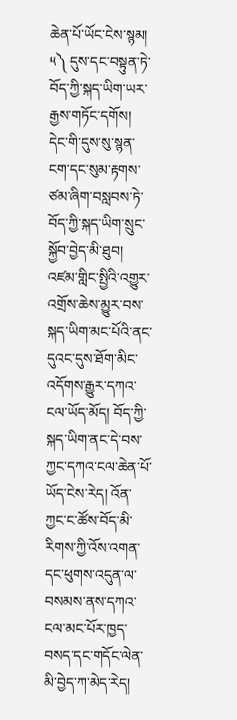ཆེན་པོ་ཡོང་ངེས་སྙམ།
༥༽ དུས་དང་བསྟུན་ཏེ་བོད་ཀྱི་སྐད་ཡིག་ཡར་རྒྱས་གཏོང་དགོས།
དེང་གི་དུས་སུ་སྙན་ངག་དང་སུམ་རྟགས་ཙམ་ཞིག་བསླབས་ཏེ་བོད་ཀྱི་སྐད་ཡིག་སྲུང་སྐྱོབ་བྱེད་མི་ཐུབ། འཛམ་གླིང་སྤྱིའི་འགྱུར་འགྲོས་ཆེས་མྱུར་བས་སྐད་ཡིག་མང་པོའི་ནང་དུའང་དུས་ཐོག་མིང་འདོགས་རྒྱུར་དཀའ་ངལ་ཡོད་མོད། བོད་ཀྱི་སྐད་ཡིག་ནང་དེ་བས་ཀྱང་དཀའ་ངལ་ཆེན་པོ་ཡོད་ངེས་རེད། འོན་ཀྱང་ང་ཚོས་བོད་མི་རིགས་ཀྱི་འོས་འགན་དང་ཕུགས་འདུན་ལ་བསམས་ནས་དཀའ་ངལ་མང་པོར་ཁྱད་བསད་དང་གདོང་ལེན་མི་བྱེད་ཀ་མེད་རེད།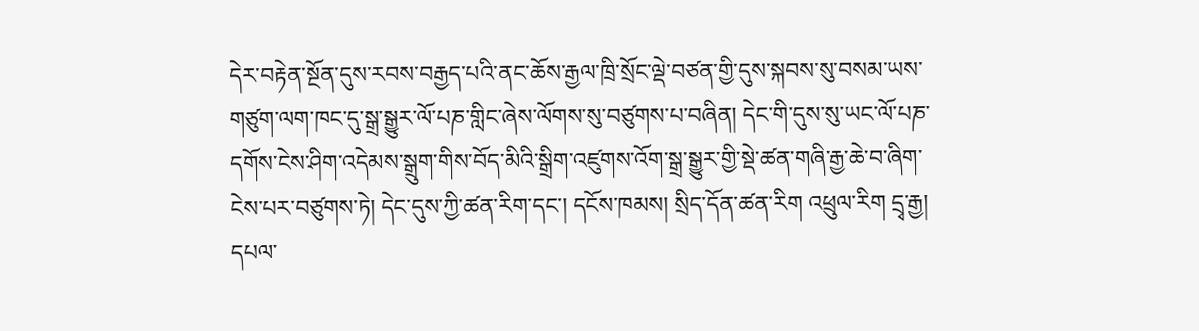དེར་བརྟེན་སྔོན་དུས་རབས་བརྒྱད་པའི་ནང་ཆོས་རྒྱལ་ཁྲི་སྲོང་ལྡེ་བཙན་གྱི་དུས་སྐབས་སུ་བསམ་ཡས་གཙུག་ལག་ཁང་དུ་སྒྲ་སྒྱུར་ལོ་པཎ་གླིང་ཞེས་ལོགས་སུ་བཙུགས་པ་བཞིན། དེང་གི་དུས་སུ་ཡང་ལོ་པཎ་དགོས་ངེས་ཤིག་འདེམས་སྒྲུག་གིས་བོད་མིའི་སྒྲིག་འཛུགས་འོག་སྒྲ་སྒྱུར་གྱི་སྡེ་ཚན་གཞི་རྒྱ་ཆེ་བ་ཞིག་ངེས་པར་བཙུགས་ཏེ། དེང་དུས་ཀྱི་ཚན་རིག་དང་། དངོས་ཁམས། སྲིད་དོན་ཚན་རིག འཕྲུལ་རིག དྲྭ་རྒྱ། དཔལ་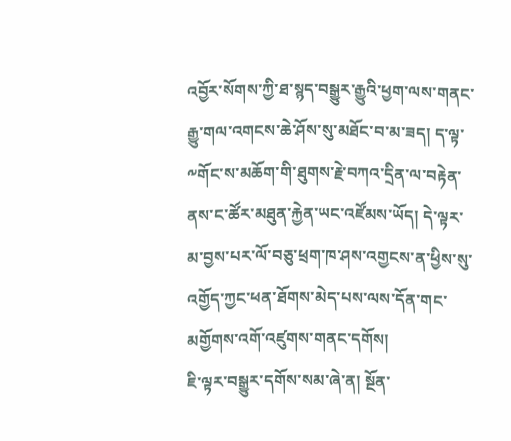འབྱོར་སོགས་ཀྱི་ཐ་སྙད་བསྒྱུར་རྒྱུའི་ཕྱག་ལས་གནང་རྒྱུ་གལ་འགངས་ཆེ་ཤོས་སུ་མཐོང་བ་མ་ཟད། ད་ལྟ་༸གོང་ས་མཆོག་གི་ཐུགས་རྗེ་བཀའ་དྲིན་ལ་བརྟེན་ནས་ང་ཚོར་མཐུན་རྐྱེན་ཡང་འཛོམས་ཡོད། དེ་ལྟར་མ་བྱས་པར་ལོ་བཅུ་ཕྲག་ཁ་ཤས་འགྱངས་ན་ཕྱིས་སུ་འགྱོད་ཀྱང་ཕན་ཐོགས་མེད་པས་ལས་དོན་གང་མགྱོགས་འགོ་འཛུགས་གནང་དགོས།
ཇི་ལྟར་བསྒྱུར་དགོས་སམ་ཞེ་ན། སྔོན་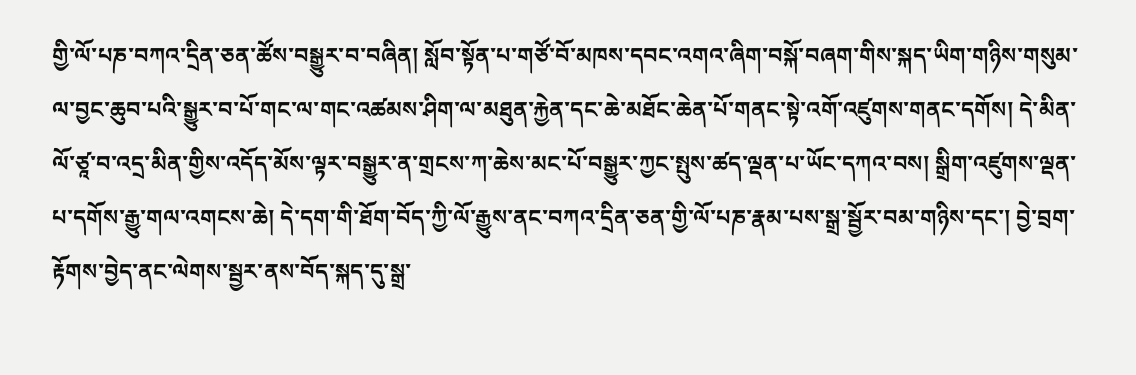གྱི་ལོ་པཎ་བཀའ་དྲིན་ཅན་ཚོས་བསྒྱུར་བ་བཞིན། སློབ་སྟོན་པ་གཙོ་བོ་མཁས་དབང་འགའ་ཞིག་བསྐོ་བཞག་གིས་སྐད་ཡིག་གཉིས་གསུམ་ལ་བྱང་ཆུབ་པའི་སྒྱུར་བ་པོ་གང་ལ་གང་འཚམས་ཤིག་ལ་མཐུན་རྐྱེན་དང་ཆེ་མཐོང་ཆེན་པོ་གནང་སྟེ་འགོ་འཛུགས་གནང་དགོས། དེ་མིན་ལོ་ཙཱ་བ་འདྲ་མིན་གྱིས་འདོད་མོས་ལྟར་བསྒྱུར་ན་གྲངས་ཀ་ཆེས་མང་པོ་བསྒྱུར་ཀྱང་སྤུས་ཚད་ལྡན་པ་ཡོང་དཀའ་བས། སྒྲིག་འཛུགས་ལྡན་པ་དགོས་རྒྱུ་གལ་འགངས་ཆེ། དེ་དག་གི་ཐོག་བོད་ཀྱི་ལོ་རྒྱུས་ནང་བཀའ་དྲིན་ཅན་གྱི་ལོ་པཎ་རྣམ་པས་སྒྲ་སྦྱོར་བམ་གཉིས་དང་། བྱེ་བྲག་རྟོགས་བྱེད་ནང་ལེགས་སྦྱར་ནས་བོད་སྐད་དུ་སྒྲ་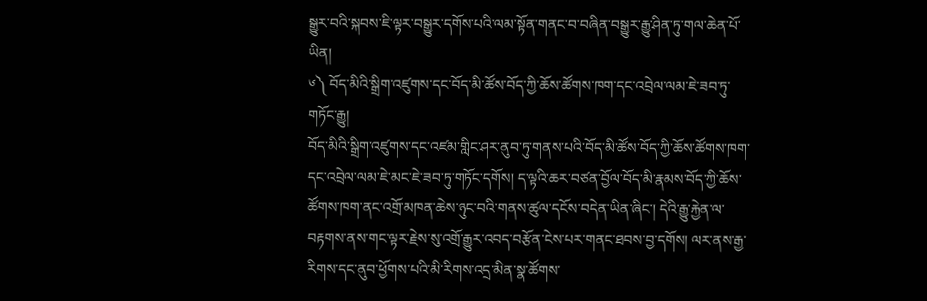སྒྱུར་བའི་སྐབས་ཇི་ལྟར་བསྒྱུར་དགོས་པའི་ལམ་སྟོན་གནང་བ་བཞིན་བསྒྱུར་རྒྱུ་ཤིན་ཏུ་གལ་ཆེན་པོ་ཡིན།
༦༽ བོད་མིའི་སྒྲིག་འཛུགས་དང་བོད་མི་ཚོས་བོད་ཀྱི་ཆོས་ཚོགས་ཁག་དང་འབྲེལ་ལམ་ཇེ་ཟབ་ཏུ་གཏོང་རྒྱུ།
བོད་མིའི་སྒྲིག་འཛུགས་དང་འཛམ་གླིང་ཤར་ནུབ་ཏུ་གནས་པའི་བོད་མི་ཚོས་བོད་ཀྱི་ཆོས་ཚོགས་ཁག་དང་འབྲེལ་ལམ་ཇེ་མང་ཇེ་ཟབ་ཏུ་གཏོང་དགོས། ད་ལྟའི་ཆར་བཙན་བྱོལ་བོད་མི་རྣམས་བོད་ཀྱི་ཆོས་ཚོགས་ཁག་ནང་འགྲོ་མཁན་ཆེས་ཉུང་བའི་གནས་ཚུལ་དངོས་བདེན་ཡིན་ཞིང་། དེའི་རྒྱུ་རྐྱེན་ལ་བརྟགས་ནས་གང་ལྟར་རྗེས་སུ་འགྲོ་རྒྱུར་འབད་བརྩོན་ངེས་པར་གནང་ཐབས་བྱ་དགོས། ལར་ནས་རྒྱ་རིགས་དང་ནུབ་ཕྱོགས་པའི་མི་རིགས་འདྲ་མིན་སྣ་ཚོགས་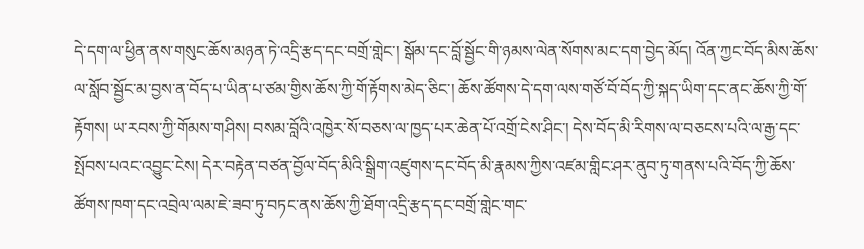དེ་དག་ལ་ཕྱིན་ནས་གསུང་ཆོས་མཉན་ཏེ་འདྲི་རྩད་དང་བགྲོ་གླེང་། སྒོམ་དང་བློ་སྦྱོང་གི་ཉམས་ལེན་སོགས་མང་དག་བྱེད་མོད། འོན་ཀྱང་བོད་མིས་ཆོས་ལ་སློབ་སྦྱོང་མ་བྱས་ན་བོད་པ་ཡིན་པ་ཙམ་གྱིས་ཆོས་ཀྱི་གོ་རྟོགས་མེད་ཅིང་། ཆོས་ཚོགས་དེ་དག་ལས་གཙོ་བོ་བོད་ཀྱི་སྐད་ཡིག་དང་ནང་ཆོས་ཀྱི་གོ་རྟོགས། ཡ་རབས་ཀྱི་གོམས་གཤིས། བསམ་བློའི་འཁྱེར་སོ་བཅས་ལ་ཁྱད་པར་ཆེན་པོ་འགྲོ་ངེས་ཤིང་། དེས་བོད་མི་རིགས་ལ་བཅངས་པའི་ལ་རྒྱ་དང་སྤོབས་པའང་འབྱུང་ངེས། དེར་བརྟེན་བཙན་བྱོལ་བོད་མིའི་སྒྲིག་འཛུགས་དང་བོད་མི་རྣམས་ཀྱིས་འཛམ་གླིང་ཤར་ནུབ་ཏུ་གནས་པའི་བོད་ཀྱི་ཆོས་ཚོགས་ཁག་དང་འབྲེལ་ལམ་ཇེ་ཟབ་ཏུ་བཏང་ནས་ཆོས་ཀྱི་ཐོག་འདྲི་རྩད་དང་བགྲོ་གླེང་གང་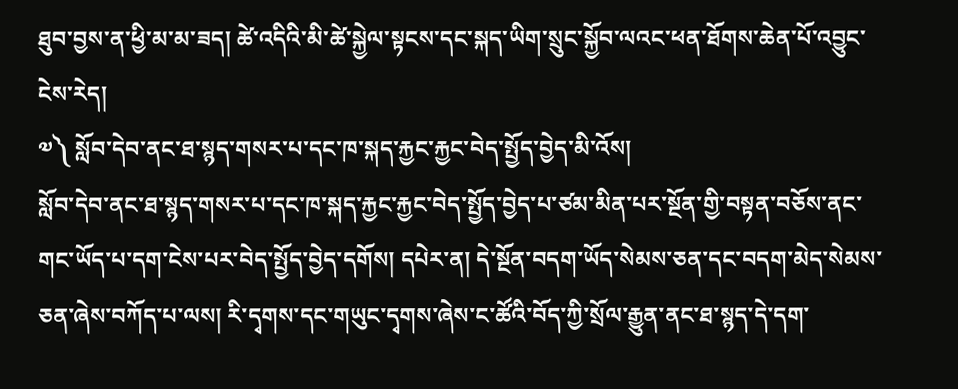ཐུབ་བྱས་ན་ཕྱི་མ་མ་ཟད། ཚེ་འདིའི་མི་ཚེ་སྐྱེལ་སྟངས་དང་སྐད་ཡིག་སྲུང་སྐྱོབ་ལའང་ཕན་ཐོགས་ཆེན་པོ་འབྱུང་ངེས་རེད།
༧༽ སློབ་དེབ་ནང་ཐ་སྙད་གསར་པ་དང་ཁ་སྐད་རྐྱང་རྐྱང་བེད་སྤྱོད་བྱེད་མི་འོས།
སློབ་དེབ་ནང་ཐ་སྙད་གསར་པ་དང་ཁ་སྐད་རྐྱང་རྐྱང་བེད་སྤྱོད་བྱེད་པ་ཙམ་མིན་པར་སྔོན་གྱི་བསྟན་བཅོས་ནང་གང་ཡོད་པ་དག་ངེས་པར་བེད་སྤྱོད་བྱེད་དགོས། དཔེར་ན། དེ་སྔོན་བདག་ཡོད་སེམས་ཅན་དང་བདག་མེད་སེམས་ཅན་ཞེས་བཀོད་པ་ལས། རི་དྭགས་དང་གཡུང་དྭགས་ཞེས་ང་ཚོའི་བོད་ཀྱི་སྲོལ་རྒྱུན་ནང་ཐ་སྙད་དེ་དག་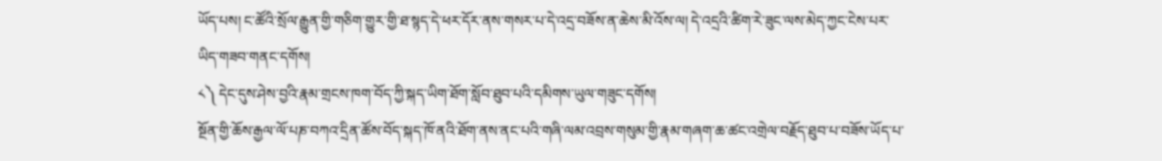ཡོད་པས། ང་ཚོའི་སྲོལ་རྒྱུན་གྱི་གཅིག་གྱུར་གྱི་ཐ་སྙད་དེ་ཕར་དོར་ནས་གསར་པ་དེ་འདྲ་བཟོས་ན་ཆེས་མི་འོས་ལ། དེ་འདྲའི་ཚིག་རེ་ཟུང་ལས་མེད་ཀྱང་ངེས་པར་ཡིད་གཟབ་གནང་དགོས།
༨༽ དེང་དུས་ཤེས་བྱའི་རྣམ་གྲངས་ཁག་བོད་ཀྱི་སྐད་ཡིག་ཐོག་སློབ་ཐུབ་པའི་དམིགས་ཡུལ་གཟུང་དགོས།
སྔོན་གྱི་ཆོས་རྒྱལ་ལོ་པཎ་བཀའ་དྲིན་ཚོས་བོད་སྐད་ཁོ་ནའི་ཐོག་ནས་ནང་པའི་གཞི་ལམ་འབྲས་གསུམ་གྱི་རྣམ་གཞག་ཆ་ཚང་འགྲེལ་བརྗོད་ཐུབ་པ་བཟོས་ཡོད་པ་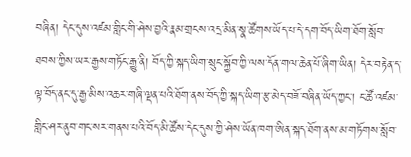བཞིན། དེང་དུས་འཛམ་གླིང་གི་ཤེས་བྱའི་རྣམ་གྲངས་འདྲ་མིན་སྣ་ཚོགས་ཡོད་པ་དེ་དག་བོད་ཡིག་ཐོག་སློབ་ཐབས་ཀྱིས་ཡར་རྒྱས་གཏོང་རྒྱུ་ནི། བོད་ཀྱི་སྐད་ཡིག་སྲུང་སྐྱོབ་ཀྱི་ལས་དོན་གལ་ཆེན་པོ་ཞིག་ཡིན། དེར་བརྟེན་ད་ལྟ་བོད་ནང་དུ་རྒྱ་མིས་འཆར་གཞི་ལྡན་པའི་ཐོག་ནས་བོད་ཀྱི་སྐད་ཡིག་རྩ་མེད་བཟོ་བཞིན་ཡོད་ཀྱང་། ང་ཚོ་འཛམ་གླིང་ཤར་ནུབ་གང་སར་གནས་པའི་བོད་མི་ཚོས་དེང་དུས་ཀྱི་ཤེས་ཡོན་ཁག་ཨིན་སྐད་ཐོག་ནས་མ་གཏོགས་སློབ་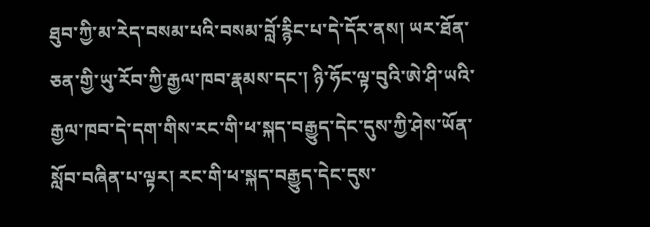ཐུབ་ཀྱི་མ་རེད་བསམ་པའི་བསམ་བློ་རྙིང་པ་དེ་དོར་ནས། ཡར་ཐོན་ཅན་གྱི་ཡུ་རོབ་ཀྱི་རྒྱལ་ཁབ་རྣམས་དང་། ཉི་ཧོང་ལྟ་བུའི་ཨེ་ཤི་ཡའི་རྒྱལ་ཁབ་དེ་དག་གིས་རང་གི་ཕ་སྐད་བརྒྱུད་དེང་དུས་ཀྱི་ཤེས་ཡོན་སློབ་བཞིན་པ་ལྟར། རང་གི་ཕ་སྐད་བརྒྱུད་དེང་དུས་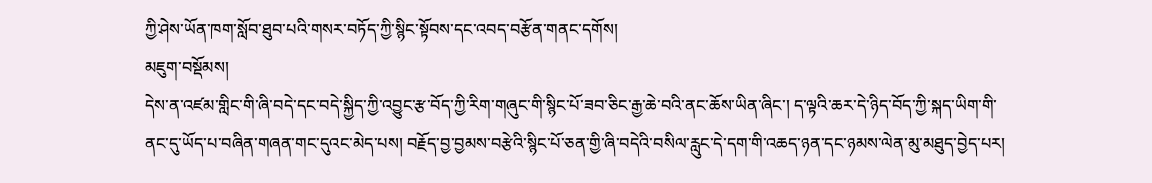ཀྱི་ཤེས་ཡོན་ཁག་སློབ་ཐུབ་པའི་གསར་བཏོད་ཀྱི་སྙིང་སྟོབས་དང་འབད་བརྩོན་གནང་དགོས།
མཇུག་བསྡོམས།
དེས་ན་འཛམ་གླིང་གི་ཞི་བདེ་དང་བདེ་སྐྱིད་ཀྱི་འབྱུང་རྩ་བོད་ཀྱི་རིག་གཞུང་གི་སྙིང་པོ་ཟབ་ཅིང་རྒྱ་ཆེ་བའི་ནང་ཆོས་ཡིན་ཞིང་། ད་ལྟའི་ཆར་དེ་ཉིད་བོད་ཀྱི་སྐད་ཡིག་གི་ནང་དུ་ཡོད་པ་བཞིན་གཞན་གང་དུའང་མེད་པས། བརྗོད་བྱ་བྱམས་བརྩེའི་སྙིང་པོ་ཅན་གྱི་ཞི་བདེའི་བསིལ་རླུང་དེ་དག་གི་འཆད་ཉན་དང་ཉམས་ལེན་མུ་མཐུད་བྱེད་པར།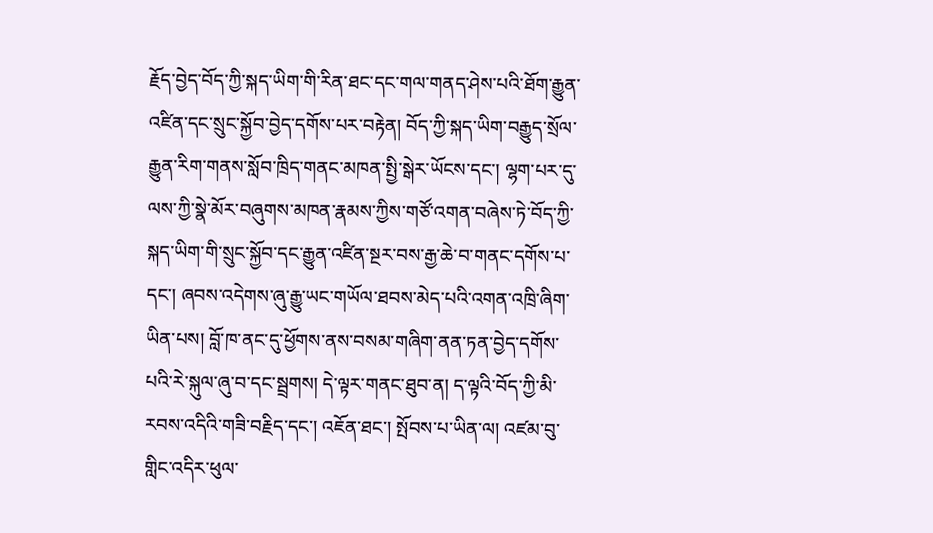རྗོད་བྱེད་བོད་ཀྱི་སྐད་ཡིག་གི་རིན་ཐང་དང་གལ་གནད་ཤེས་པའི་ཐོག་རྒྱུན་འཛིན་དང་སྲུང་སྐྱོབ་བྱེད་དགོས་པར་བརྟེན། བོད་ཀྱི་སྐད་ཡིག་བརྒྱུད་སྲོལ་རྒྱུན་རིག་གནས་སློབ་ཁྲིད་གནང་མཁན་སྤྱི་སྒེར་ཡོངས་དང་། ལྷག་པར་དུ་ལས་ཀྱི་སྣེ་མོར་བཞུགས་མཁན་རྣམས་ཀྱིས་གཙོ་འགན་བཞེས་ཏེ་བོད་ཀྱི་སྐད་ཡིག་གི་སྲུང་སྐྱོབ་དང་རྒྱུན་འཛིན་སྔར་བས་རྒྱ་ཆེ་བ་གནང་དགོས་པ་དང་། ཞབས་འདེགས་ཞུ་རྒྱུ་ཡང་གཡོལ་ཐབས་མེད་པའི་འགན་འཁྲི་ཞིག་ཡིན་པས། བློ་ཁ་ནང་དུ་ཕྱོགས་ནས་བསམ་གཞིག་ནན་ཏན་བྱེད་དགོས་པའི་རེ་སྐུལ་ཞུ་བ་དང་སྦྲགས། དེ་ལྟར་གནང་ཐུབ་ན། ད་ལྟའི་བོད་ཀྱི་མི་རབས་འདིའི་གཟི་བརྗིད་དང་། འཇོན་ཐང་། སྤོབས་པ་ཡིན་ལ། འཛམ་བུ་གླིང་འདིར་ཕུལ་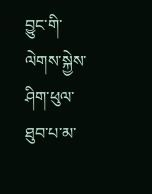བྱུང་གི་ལེགས་སྐྱེས་ཤིག་ཕུལ་ཐུབ་པ་མ་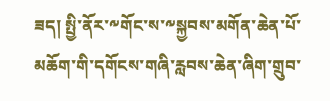ཟད། སྤྱི་ནོར་༸གོང་ས་༸སྐྱབས་མགོན་ཆེན་པོ་མཆོག་གི་དགོངས་གཞི་རླབས་ཆེན་ཞིག་གྲུབ་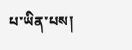པ་ཡིན་པས།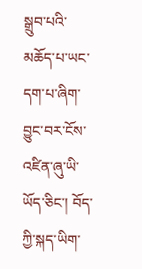སྒྲུབ་པའི་མཆོད་པ་ཡང་དག་པ་ཞིག་བྱུང་བར་ངོས་འཛིན་ཞུ་ཡི་ཡོད་ཅིང་། བོད་ཀྱི་སྐད་ཡིག་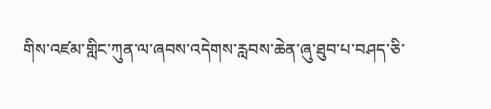གིས་འཛམ་གླིང་ཀུན་ལ་ཞབས་འདེགས་རླབས་ཆེན་ཞུ་ཐུབ་པ་བཤད་ཅི་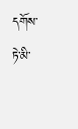དགོས་ཏེ་མི་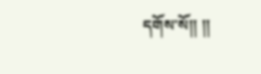དགོས་སོ།། །།